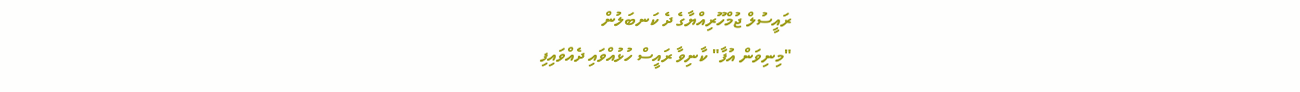ރައީސުލް ޖުމްހޫރިއްޔާގެ ދެ ކަނބަލުން
"މިނިވަން އުފާ" ކާނިވާ ރައީސް ހުޅުއްވައި ދެއްވައިފި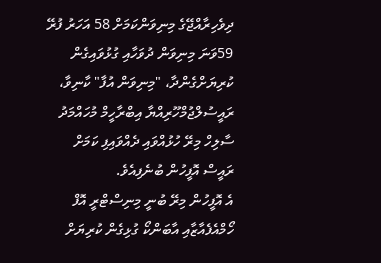ދިވެހިރާއްޖޭގެ މިނިވަންކަމަށް 58 އަހަރު ފުރޭ 59ވަނަ މިނިވަން ދުވަހާއި ގުޅުވައިގެން ކުރިޔަށްގެންދާ، "މިނިވަން އުފާ" ކާނިވާ، ރައީސުލްޖުމްހޫރިއްޔާ އިބްރާހީމް މުހައްމަދު ސާލިހް މިރޭ ހުޅުއްވައި ދެއްވައިފި ކަމަށް ރައީސް އޮފީހުން ބުނެފިއެވެ.
އެ އޮފީހުން މިރޭ ބުނީ މިނިސްޓްރީ އޮފް ހޯމްއެފެއާޒާއި އާބަންކޯ ގުޅިގެން ކުރިޔަށް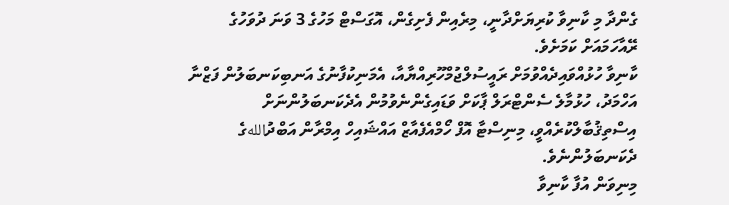ގެންދާ މި ކާނިވާ ކުރިޔަށްދާނީ، މިރެއިން ފެށިގެން، އޮގަސްޓް މަހުގެ 3 ވަނަ ދުވަހުގެ ރޭއާހަމައަށް ކަމަށެވެ.
ކާނިވާ ހުޅުއްވައިދެއްވުމަށް ރައީސުލްޖުމްހޫރިއްޔާއާ، އެމަނިކުފާނުގެ އަނބިކަނބަލުން ފަޒްނާ އަހްމަދު، ހުޅުމާލެ ސެންޓްރަލް ޕާކަށް ވަޑައިގެންނެވުމުން އެދެކަނބަލުންނަށް އިސްތިޤުބާލްކުރެއްވީ، މިނިސްޓާ އޮފް ހޯމްއެފެއާޒް އައްޝައިހް އިމްރާން އަބްދުاللهގެ ދެކަނބަލުންނެވެ.
މިނިވަން އުފާ ކާނިވާ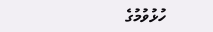ހުޅުވުމުގެ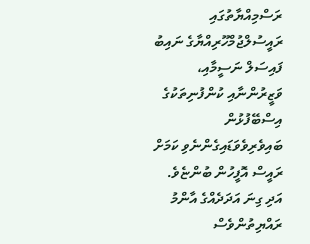ރަސްމިއްޔާތުގައި ރައީސުލްޖުމްހޫރިއްޔާގެ ނައިބު ފައިސަލް ނަސީމާއި، ވަޒީރުންނާއި ކުންފުނިތަކުގެ އިސްބޭފުޅުން ބައިވެރިވެވަޑައިގެންނެވި ކަމަށް ރައީސް އޮފީހުން ބުންޏެވެ. އަދި ގިނަ އަދަދެއްގެ އާންމު ރައްޔިތުންވެސް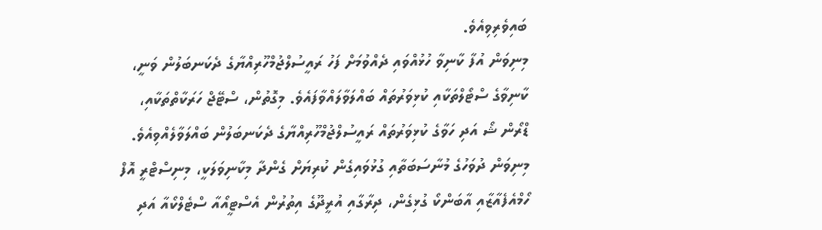ބައިވެރިވިއެވެ.
މިނިވަން އުފާ ކާނިވާ ހުޅުއްވައި ދެއްވުމަށް ފަހު ރައީސުލްޖުމްހޫރިއްޔާގެ ދެކަނބަލުން ވަނީ، ކާނިވާގެ ސްޓޯލްތަކާއި ކުޅިވަރުތައް ބައްލަވާލައްވާފައެވެ. މިގޮތުން، ސްޓޭޖް ހަރަކާތްތަކާއި، ޑްރޯން ޝޯ އަދި ހަވާގެ ކުޅިވަރުތައް ރައީސުލްޖުމްހޫރިއްޔާގެ ދެކަނބަލުން ބައްލަވާލެއްވިއެވެ.
މިނިވަން ދުވަހުގެ މުނާސަބަތާއި ގުޅުވައިގެން ކުރިޔަށް ގެންދާ މިކާނިވަލަކީ، މިނިސްޓްރީ އޮފް ހޯމްއެފެއާޒާއި އާބަންކޯ ގުޅިގެން، ދިރާގާއި އުރީދޫގެ އިތުރުން އެސްޓީއޯއާ ސްޓެލްކޯއާ އަދި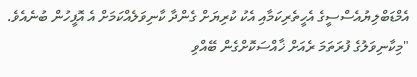އެމްޑަބްލިޔުއެސްސީގެ އެހީތެރިކަމާއި އެކު ކުރިޔަށް ގެންދާ ކާނިވަލެއްކަމަށް އެ އޮފީހުން ބުނެއެވެ.
"މިކާނިވަލުގެ ފުރަތަމަ ރެއަށް ޚާއްސަކޮށްގެން ބޭއްވި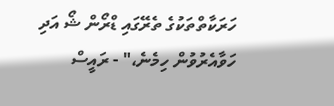ހަރަކާތްތަކުގެ ތެރޭގައި ޑްރޯން ޝޯ އަދި ހަވާއެރުވުން ހިމެނެ،" - ރައީސް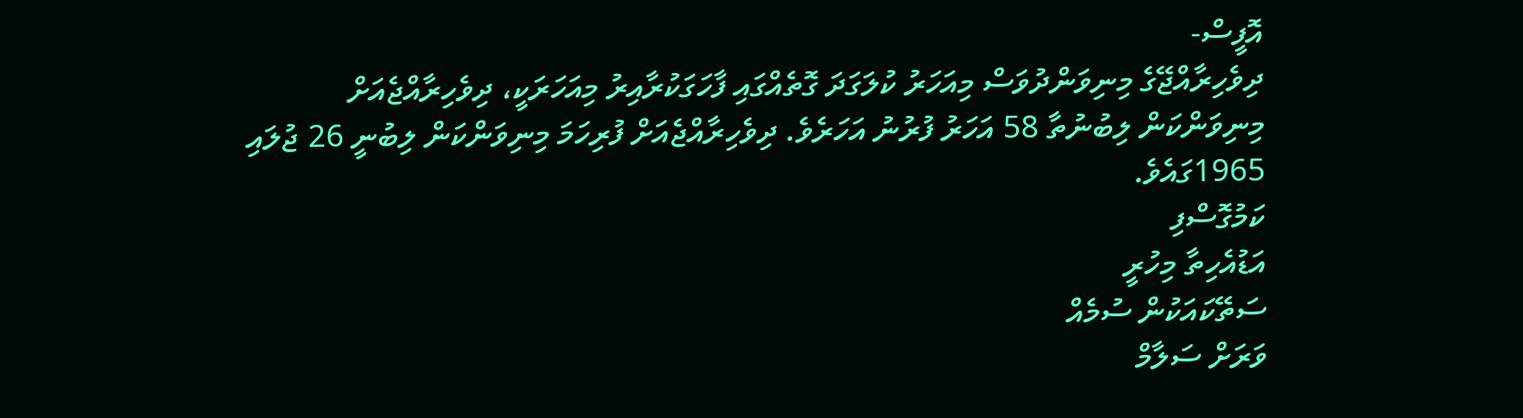އޮފީސް-
ދިވެހިރާއްޖޭގެ މިނިވަންދުވަސް މިއަހަރު ކުލަގަދަ ގޮތެއްގައި ފާހަގަކުރާއިރު މިއަހަރަކީ، ދިވެހިރާއްޖެއަށް މިނިވަންކަން ލިބުނުތާ 58 އަހަރު ފުރުނު އަހަރެވެ. ދިވެހިރާއްޖެއަށް ފުރިހަމަ މިނިވަންކަން ލިބުނީ 26 ޖުލައި 1965ގައެވެ.
ކަމުގޮސްފި
އަޑުއެހިތާ މިހުރީ
ސަތޭކައަކުން ސުމެއް
ވަރަށް ސަލާމް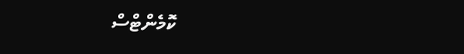ކޮމެންޓްސް